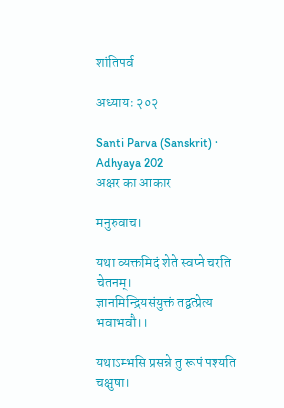शांतिपर्व

अध्यायः २०२

Santi Parva (Sanskrit) · Adhyaya 202
अक्षर का आकार

मनुरुवाच।

यथा व्यक्तमिदं शेते स्वप्ने चरति चेतनम्।
ज्ञानमिन्द्रियसंयुक्तं तद्वत्प्रेत्य भवाभवौ।।

यथाऽम्भसि प्रसन्ने तु रूपं पश्यति चक्षुषा।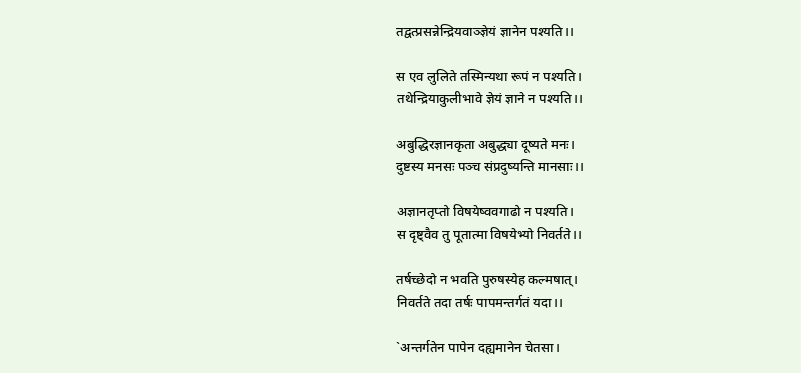तद्वत्प्रसन्नेन्द्रियवाञ्ज्ञेयं ज्ञानेन पश्यति।।

स एव लुलिते तस्मिन्यथा रूपं न पश्यति।
तथेन्द्रियाकुलीभावे ज्ञेयं ज्ञाने न पश्यति।।

अबुद्धिरज्ञानकृता अबुद्ध्या दूष्यते मनः।
दुष्टस्य मनसः पञ्च संप्रदुष्यन्ति मानसाः।।

अज्ञानतृप्तो विषयेष्ववगाढो न पश्यति।
स दृष्ट्वैव तु पूतात्मा विषयेभ्यो निवर्तते।।

तर्षच्छेदो न भवति पुरुषस्येह कल्मषात्।
निवर्तते तदा तर्षः पापमन्तर्गतं यदा।।

`अन्तर्गतेन पापेन दह्यमानेन चेतसा।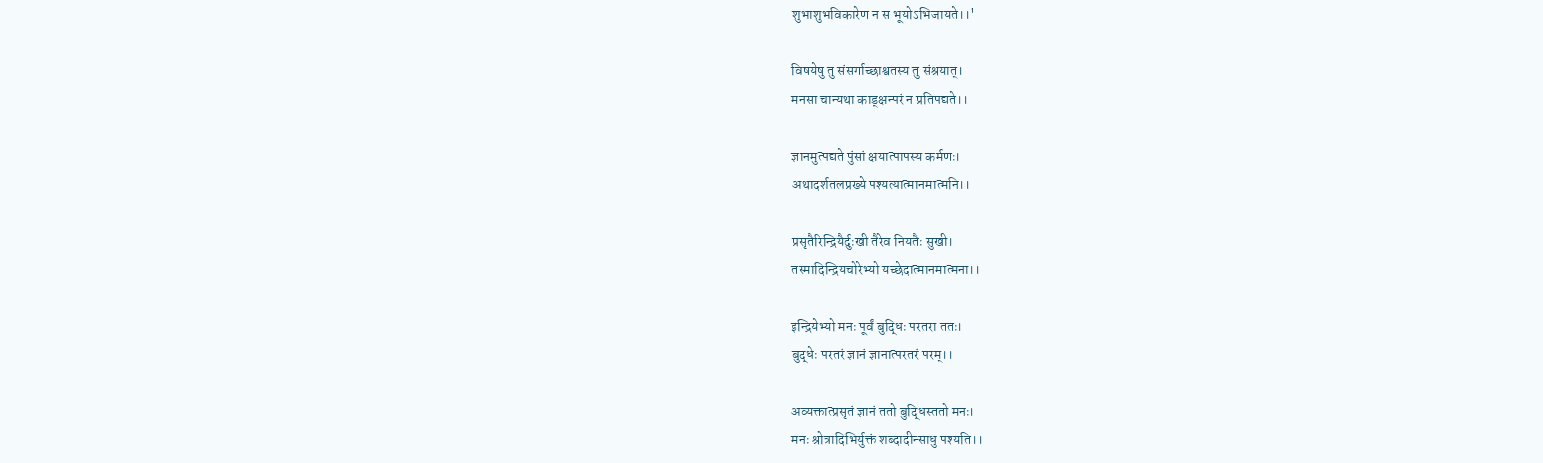शुभाशुभविकारेण न स भूयोऽभिजायते।।'

विषयेषु तु संसर्गाच्छाश्वतस्य तु संश्रयात्।
मनसा चान्यथा काड्क्षन्परं न प्रतिपद्यते।।

ज्ञानमुत्पद्यते पुंसां क्षयात्पापस्य कर्मणः।
अथादर्शतलप्रख्ये पश्यत्यात्मानमात्मनि।।

प्रसृतैरिन्द्रियैर्दुःखी तैरेव नियतैः सुखी।
तस्मादिन्द्रियचोरेभ्यो यच्छेदात्मानमात्मना।।

इन्द्रियेभ्यो मनः पूर्वं बुद्धिः परतरा ततः।
बुद्धेः परतरं ज्ञानं ज्ञानात्परतरं परम्।।

अव्यक्तात्प्रसृतं ज्ञानं ततो बुद्धिस्ततो मनः।
मनः श्रोत्रादिभिर्युक्तं शब्दादीन्साधु पश्यति।।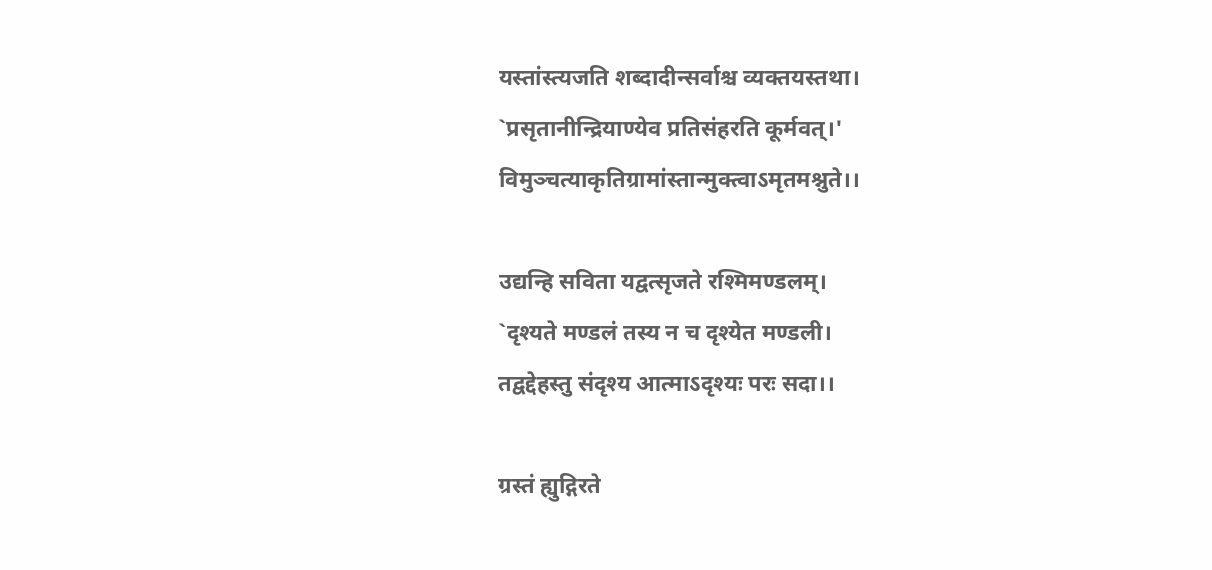यस्तांस्त्यजति शब्दादीन्सर्वाश्च व्यक्तयस्तथा।
`प्रसृतानीन्द्रियाण्येव प्रतिसंहरति कूर्मवत्।'
विमुञ्चत्याकृतिग्रामांस्तान्मुक्त्वाऽमृतमश्नुते।।

उद्यन्हि सविता यद्वत्सृजते रश्मिमण्डलम्।
`दृश्यते मण्डलं तस्य न च दृश्येत मण्डली।
तद्वद्देहस्तु संदृश्य आत्माऽदृश्यः परः सदा।।

ग्रस्तं ह्युद्गिरते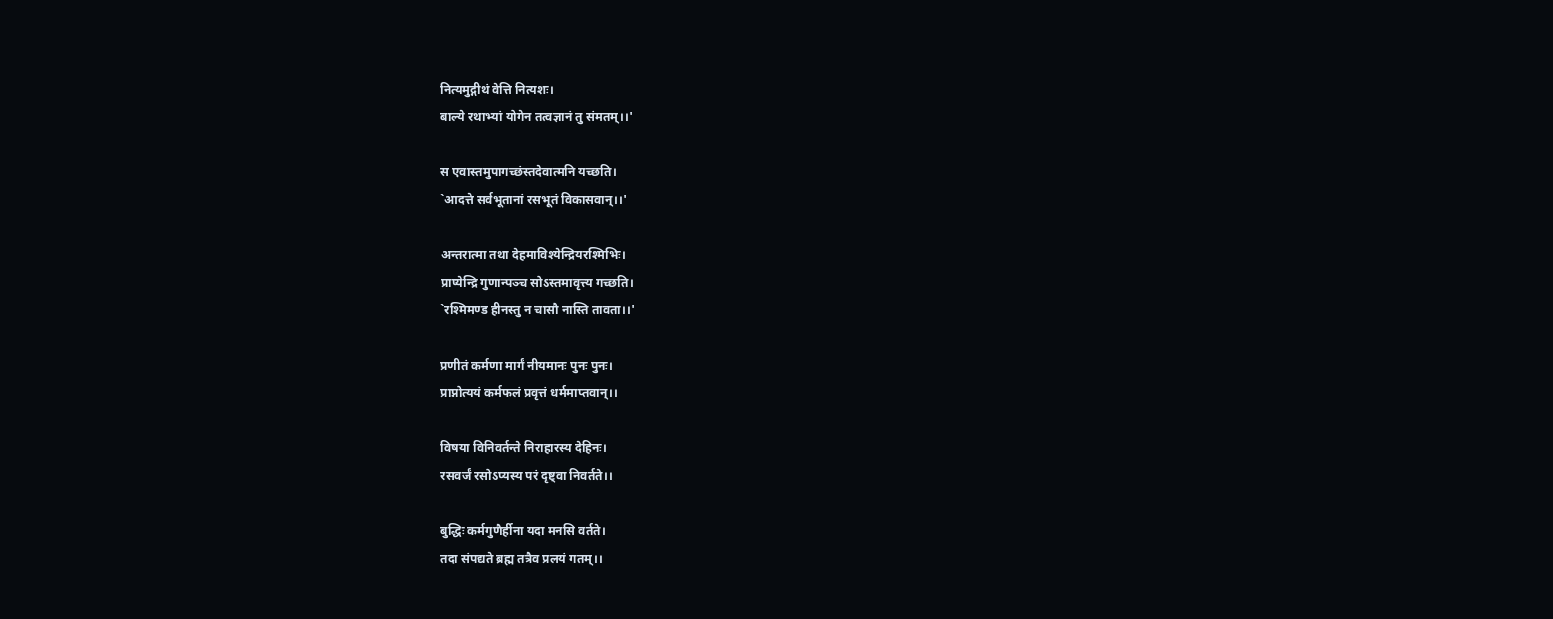नित्यमुद्गीथं वेत्ति नित्यशः।
बाल्ये रथाभ्यां योगेन तत्वज्ञानं तु संमतम्।।'

स एवास्तमुपागच्छंस्तदेवात्मनि यच्छति।
`आदत्ते सर्वभूतानां रसभूतं विकासवान्।।'

अन्तरात्मा तथा देहमाविश्येन्द्रियरश्मिभिः।
प्राप्येन्द्रि गुणान्पञ्च सोऽस्तमावृत्त्य गच्छति।
`रश्मिमण्ड हीनस्तु न चासौ नास्ति तावता।।'

प्रणीतं कर्मणा मार्गं नीयमानः पुनः पुनः।
प्राप्नोत्ययं कर्मफलं प्रवृत्तं धर्ममाप्तवान्।।

विषया विनिवर्तन्ते निराहारस्य देहिनः।
रसवर्जं रसोऽप्यस्य परं दृष्ट्वा निवर्तते।।

बुद्धिः कर्मगुणैर्हीना यदा मनसि वर्तते।
तदा संपद्यते ब्रह्म तत्रैव प्रलयं गतम्।।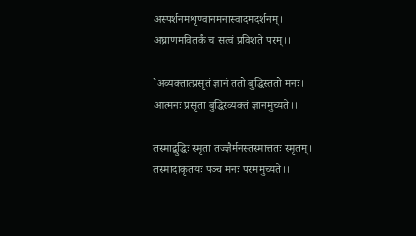अस्पर्शनमशृण्वानमनास्वादमदर्शनम्।
अघ्राणमवितर्कं च सत्वं प्रविशते परम्।।

`अव्यक्तात्प्रसृतं ज्ञानं ततो बुद्धिस्ततो मनः।
आत्मनः प्रसृता बुद्धिरव्यक्तं ज्ञानमुच्यते।।

तस्माद्बुद्धिः स्मृता तज्ज्ञैर्मनस्तस्मात्ततः स्मृतम्।
तस्मादाकृतयः पञ्च मनः परममुच्यते।।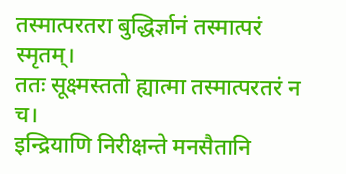तस्मात्परतरा बुद्धिर्ज्ञानं तस्मात्परं स्मृतम्।
ततः सूक्ष्मस्ततो ह्यात्मा तस्मात्परतरं न च।
इन्द्रियाणि निरीक्षन्ते मनसैतानि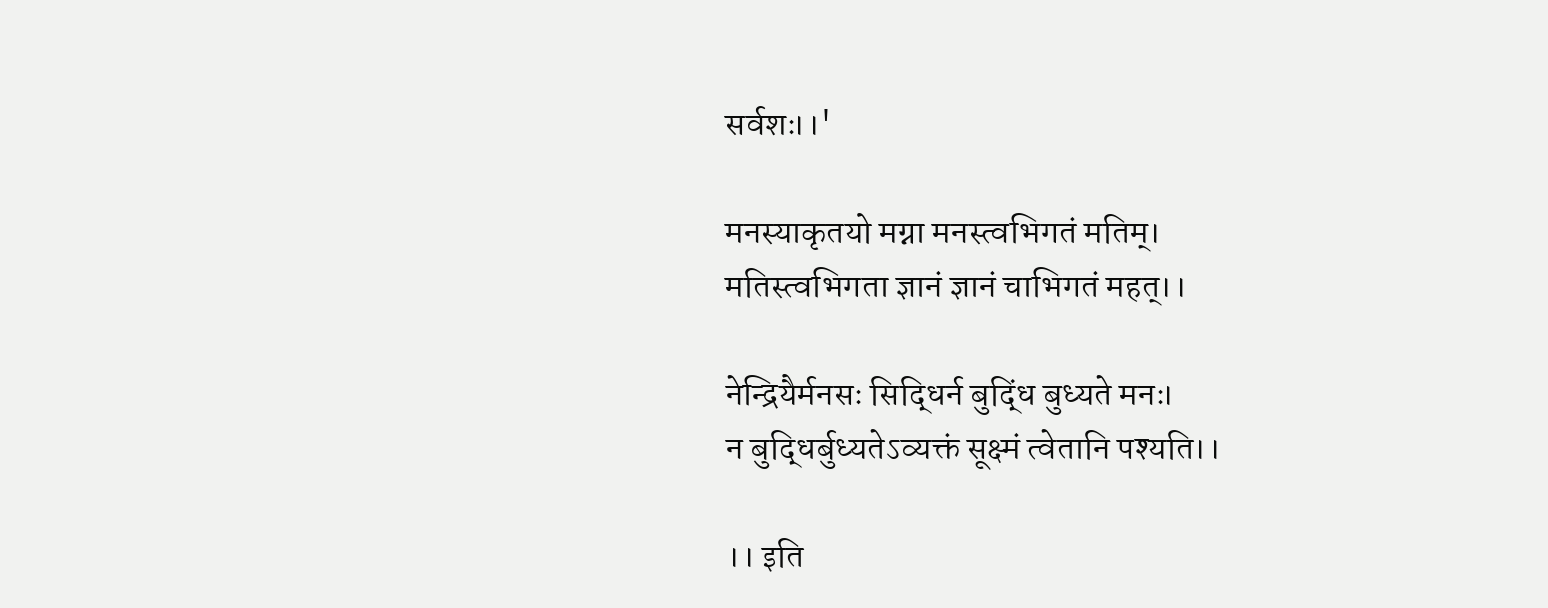सर्वशः।।'

मनस्याकृतयो मग्ना मनस्त्वभिगतं मतिम्।
मतिस्त्वभिगता ज्ञानं ज्ञानं चाभिगतं महत्।।

नेन्द्रियैर्मनसः सिद्धिर्न बुद्धिं बुध्यते मनः।
न बुद्धिर्बुध्यतेऽव्यक्तं सूक्ष्मं त्वेतानि पश्यति।।

।। इति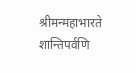श्रीमन्महाभारते शान्तिपर्वणि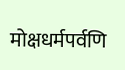मोक्षधर्मपर्वणि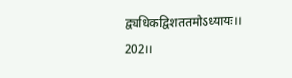द्व्यधिकद्विशततमोऽध्यायः।। 202।।